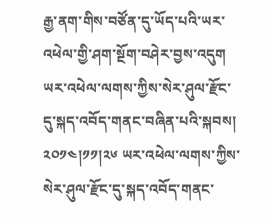རྒྱ་ནག་གིས་བཙོན་དུ་ཡོད་པའི་ཡར་འཕེལ་གྱི་ཤག་སྔོག་བཤེར་བྱས་འདུག
ཡར་འཕེལ་ལགས་ཀྱིས་སེར་ཤུལ་རྫོང་དུ་སྐད་འབོད་གནང་བཞིན་པའི་སྐབས། ༢༠༡༤།༡༡།༢༦ ཡར་འཕེལ་ལགས་ཀྱིས་སེར་ཤུལ་རྫོང་དུ་སྐད་འབོད་གནང་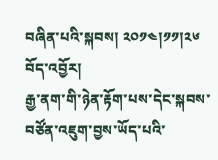བཞིན་པའི་སྐབས། ༢༠༡༤།༡༡།༢༦
བོད་འབྱོར།
རྒྱ་ནག་གི་ཉེན་རྟོག་པས་དེང་སྐབས་བཙོན་འཇུག་བྱས་ཡོད་པའི་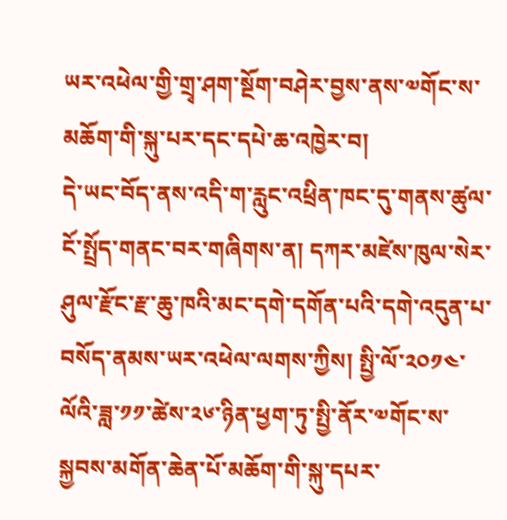ཡར་འཕེལ་གྱི་གྲྭ་ཤག་སྔོག་བཤེར་བྱས་ནས་༧གོང་ས་མཆོག་གི་སྐུ་པར་དང་དཔེ་ཆ་འཁྱེར་བ།
དེ་ཡང་བོད་ནས་འདི་ག་རླུང་འཕྲིན་ཁང་དུ་གནས་ཚུལ་ངོ་སྤྲོད་གནང་བར་གཞིགས་ན། དཀར་མཛེས་ཁུལ་སེར་ཤུལ་རྫོང་རྫ་ཆུ་ཁའི་མང་དགེ་དགོན་པའི་དགེ་འདུན་པ་བསོད་ནམས་ཡར་འཕེལ་ལགས་ཀྱིས། སྤྱི་ལོ་༢༠༡༤་ལོའི་ཟླ་༡༡་ཚེས་༢༦་ཉིན་ཕྱག་ཏུ་སྤྱི་ནོར་༧གོང་ས་སྐྱབས་མགོན་ཆེན་པོ་མཆོག་གི་སྐུ་དཔར་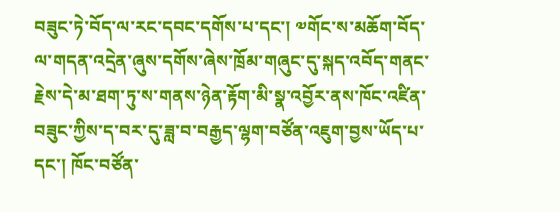བཟུང་ཏེ་བོད་ལ་རང་དབང་དགོས་པ་དང་། ༧གོང་ས་མཆོག་བོད་ལ་གདན་འདྲེན་ཞུས་དགོས་ཞེས་ཁྲོམ་གཞུང་དུ་སྐད་འབོད་གནང་རྗེས་དེ་མ་ཐག་ཏུ་ས་གནས་ཉེན་རྟོག་མི་སྣ་འབྱོར་ནས་ཁོང་འཛིན་བཟུང་ཀྱིས་ད་བར་དུ་ཟླ་བ་བརྒྱད་ལྷག་བཙོན་འཇུག་བྱས་ཡོད་པ་དང་། ཁོང་བཙོན་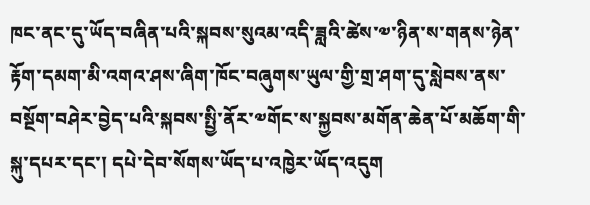ཁང་ནང་དུ་ཡོད་བཞིན་པའི་སྐབས་སུའམ་འདི་ཟླའི་ཚེས་༧་ཉིན་ས་གནས་ཉེན་རྟོག་དམག་མི་འགའ་ཤས་ཞིག་ཁོང་བཞུགས་ཡུལ་གྱི་གྲ་ཤག་དུ་སླེབས་ནས་བསྔོག་བཤེར་བྱེད་པའི་སྐབས་སྤྱི་ནོར་༧གོང་ས་སྐྱབས་མགོན་ཆེན་པོ་མཆོག་གི་སྐུ་དཔར་དང་། དཔེ་དེབ་སོགས་ཡོད་པ་འཁྱེར་ཡོད་འདུག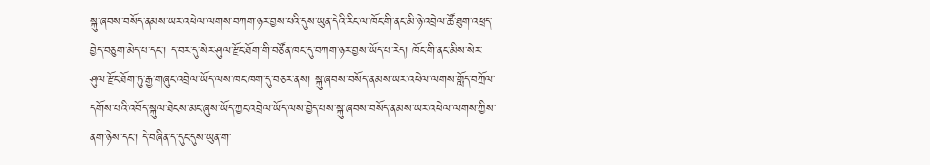སྐུ་ཞབས་བསོད་ནམས་ཡར་འཕེལ་ལགས་བཀག་ཉར་བྱས་པའི་དུས་ཡུན་དེའི་རིང་ལ་ཁོང་གི་ནང་མི་ཉེ་འབྲེལ་ཚོ་ཐུག་འཕྲད་བྱེད་བཅུག་མེད་པ་དང་། ད་བར་དུ་སེར་ཤུལ་རྫོང་ཐོག་གི་བཙོན་ཁང་དུ་བཀག་ཉར་བྱས་ཡོད་པ་རེད། ཁོང་གི་ནང་མིས་སེར་ཤུལ་རྫོང་ཐོག་ཏུ་རྒྱ་གཞུང་འབྲེལ་ཡོད་ལས་ཁང་ཁག་དུ་བཅར་ནས། སྐུ་ཞབས་བསོད་ནམས་ཡར་འཕེལ་ལགས་གློད་བཀྲོལ་དགོས་པའི་འབོད་སྐུལ་ཐེངས་མང་ཞུས་ཡོད་ཀྱང་འབྲེལ་ཡོད་ལས་བྱེད་པས་སྐུ་ཞབས་བསོད་ནམས་ཡར་འཕེལ་ལགས་ཀྱིས་ནག་ཉེས་དང་། དེ་བཞིན་ད་དུང་དུས་ཡུན་ག་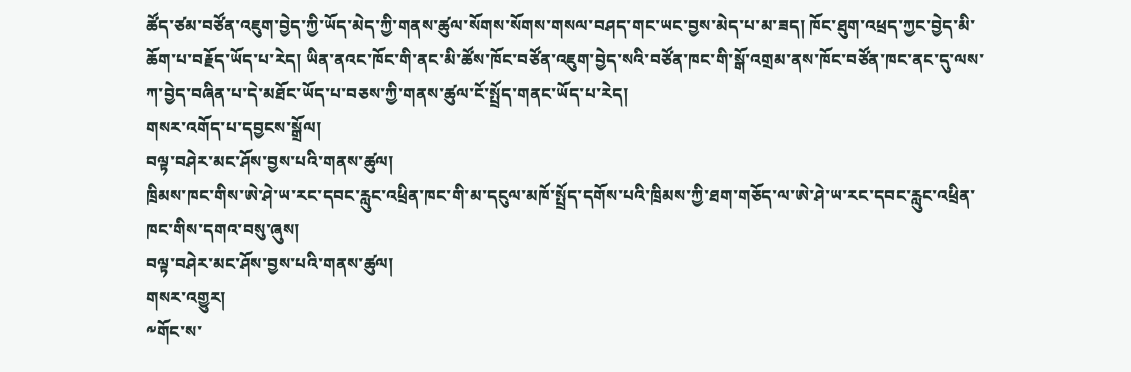ཚོད་ཙམ་བཙོན་འཇུག་བྱེད་ཀྱི་ཡོད་མེད་ཀྱི་གནས་ཚུལ་སོགས་སོགས་གསལ་བཤད་གང་ཡང་བྱས་མེད་པ་མ་ཟད། ཁོང་ཐུག་འཕྲད་ཀྱང་བྱེད་མི་ཆོག་པ་བརྗོད་ཡོད་པ་རེད། ཡིན་ནའང་ཁོང་གི་ནང་མི་ཚོས་ཁོང་བཙོན་འཇུག་བྱེད་སའི་བཙོན་ཁང་གི་སྒོ་འགྲམ་ནས་ཁོང་བཙོན་ཁང་ནང་དུ་ལས་ཀ་བྱེད་བཞིན་པ་དེ་མཐོང་ཡོད་པ་བཅས་ཀྱི་གནས་ཚུལ་ངོ་སྤྲོད་གནང་ཡོད་པ་རེད།
གསར་འགོད་པ་དབྱངས་སྒྲོལ།
བལྟ་བཤེར་མང་ཤོས་བྱས་པའི་གནས་ཚུལ།
ཁྲིམས་ཁང་གིས་ཨེ་ཤེ་ཡ་རང་དབང་རླུང་འཕྲིན་ཁང་གི་མ་དངུལ་མཁོ་སྤྲོད་དགོས་པའི་ཁྲིམས་ཀྱི་ཐག་གཅོད་ལ་ཨེ་ཤེ་ཡ་རང་དབང་རླུང་འཕྲིན་ཁང་གིས་དགའ་བསུ་ཞུས།
བལྟ་བཤེར་མང་ཤོས་བྱས་པའི་གནས་ཚུལ།
གསར་འགྱུར།
༸གོང་ས་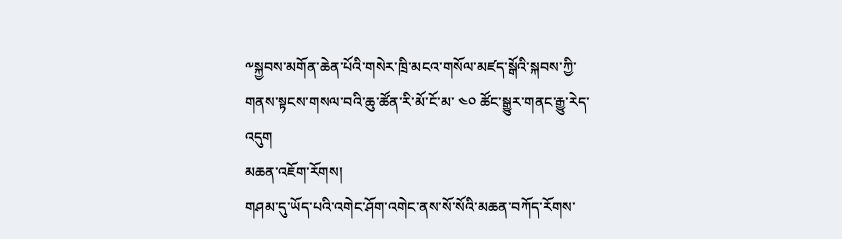༸སྐྱབས་མགོན་ཆེན་པོའི་གསེར་ཁྲི་མངའ་གསོལ་མཛད་སྒོའི་སྐབས་ཀྱི་གནས་སྟངས་གསལ་བའི་ཆུ་ཚོན་རི་མོ་ངོ་མ་ ༤༠ ཚོང་སྒྱུར་གནང་རྒྱུ་རེད་འདུག
མཆན་འཇོག་རོགས།
གཤམ་དུ་ཡོད་པའི་འགེང་ཤོག་འགེང་ནས་སོ་སོའི་མཆན་བཀོད་རོགས་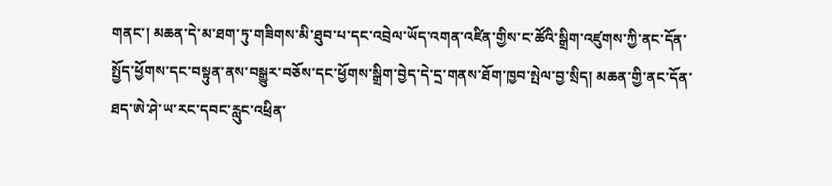གནང་། མཆན་དེ་མ་ཐག་ཏུ་གཟིགས་མི་ཐུབ་པ་དང་འབྲེལ་ཡོད་འགན་འཛིན་གྱིས་ང་ཚོའི་སྒྲིག་འཛུགས་ཀྱི་ནང་དོན་སྤྱོད་ཕྱོགས་དང་བསྟུན་ནས་བསྒྱུར་བཅོས་དང་ཕྱོགས་སྒྲིག་བྱེད་དེ་དྲ་གནས་ཐོག་ཁྱབ་སྤེལ་བྱ་སྲིད། མཆན་གྱི་ནང་དོན་ཐད་ཨེ་ཤེ་ཡ་རང་དབང་རླུང་འཕྲིན་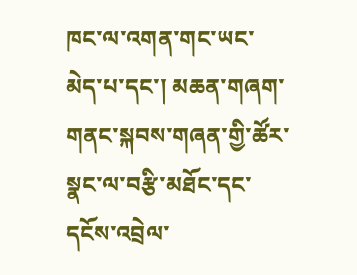ཁང་ལ་འགན་གང་ཡང་མེད་པ་དང་། མཆན་གཞག་གནང་སྐབས་གཞན་གྱི་ཚོར་སྣང་ལ་བརྩི་མཐོང་དང་དངོས་འབྲེལ་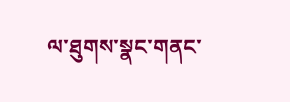ལ་ཐུགས་སྣང་གནང་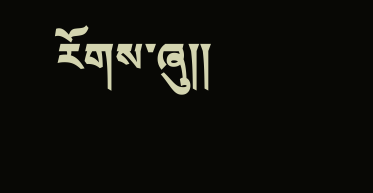རོགས་ཞུ༎